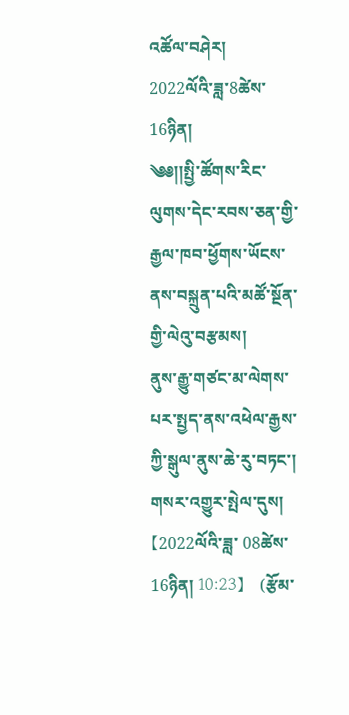འཚོལ་བཤེར།
2022ལོའི་ཟླ་8ཚེས་16ཉིན།
༄༅།།སྤྱི་ཚོགས་རིང་ལུགས་དེང་རབས་ཅན་གྱི་རྒྱལ་ཁབ་ཕྱོགས་ཡོངས་ནས་བསྐྲུན་པའི་མཚོ་སྔོན་གྱི་ལེའུ་བརྩམས།
ནུས་རྒྱུ་གཙང་མ་ལེགས་པར་སྤྱད་ནས་འཕེལ་རྒྱས་ཀྱི་སྒུལ་ནུས་ཆེ་རུ་བཏང་།
གསར་འགྱུར་སྤེལ་དུས།  【2022ལོའི་ཟླ་ 08ཚེས་16ཉིན། 10:23】   (རྩོམ་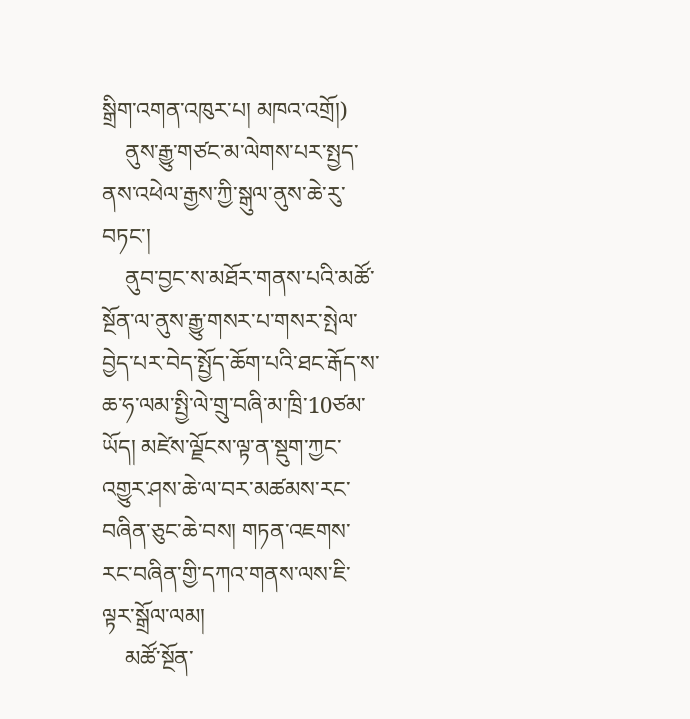སྒྲིག་འགན་འཁུར་པ། མཁའ་འགྲོ།)
    ནུས་རྒྱུ་གཙང་མ་ལེགས་པར་སྤྱད་ནས་འཕེལ་རྒྱས་ཀྱི་སྒུལ་ནུས་ཆེ་རུ་བཏང་།
    ནུབ་བྱང་ས་མཐོར་གནས་པའི་མཚོ་སྔོན་ལ་ནུས་རྒྱུ་གསར་པ་གསར་སྤེལ་བྱེད་པར་བེད་སྤྱོད་ཆོག་པའི་ཐང་རྒོད་ས་ཆ་ཧ་ལམ་སྤྱི་ལེ་གྲུ་བཞི་མ་ཁྲི་10ཙམ་ཡོད། མཛེས་ལྗོངས་ལྟ་ན་སྡུག་ཀྱང་འགྱུར་ཤས་ཆེ་ལ་བར་མཚམས་རང་བཞིན་ཅུང་ཆེ་བས། གཏན་འཇགས་རང་བཞིན་གྱི་དཀའ་གནས་ལས་ཇི་ལྟར་སྒྲོལ་ལམ།
    མཚོ་སྔོན་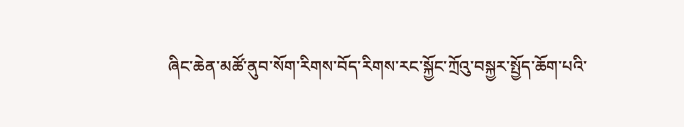ཞིང་ཆེན་མཚོ་ནུབ་སོག་རིགས་བོད་རིགས་རང་སྐྱོང་ཀྲོའུ་བསྐྱར་སྤྱོད་ཆོག་པའི་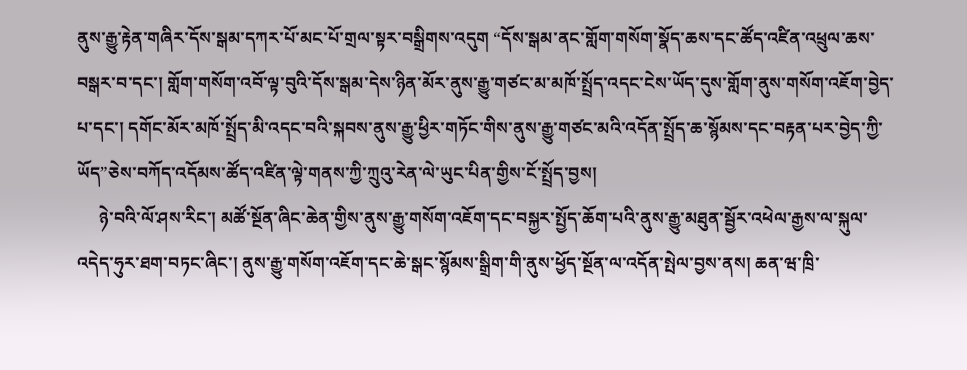ནུས་རྒྱུ་རྟེན་གཞིར་དོས་སྒམ་དཀར་པོ་མང་པོ་གྲལ་སྟར་བསྒྲིགས་འདུག “དོས་སྒམ་ནང་གློག་གསོག་སྣོད་ཆས་དང་ཚོད་འཛིན་འཕྲུལ་ཆས་བསྒར་བ་དང་། གློག་གསོག་འབོ་ལྟ་བུའི་དོས་སྒམ་དེས་ཉིན་མོར་ནུས་རྒྱུ་གཙང་མ་མཁོ་སྤྲོད་འདང་ངེས་ཡོད་དུས་གློག་ནུས་གསོག་འཇོག་བྱེད་པ་དང་། དགོང་མོར་མཁོ་སྤྲོད་མི་འདང་བའི་སྐབས་ནུས་རྒྱུ་ཕྱིར་གཏོང་གིས་ནུས་རྒྱུ་གཙང་མའི་འདོན་སྤྲོད་ཆ་སྙོམས་དང་བརྟན་པར་བྱེད་ཀྱི་ཡོད”ཅེས་བཀོད་འདོམས་ཚོད་འཛིན་ལྟེ་གནས་ཀྱི་ཀྲུའུ་རེན་ལེ་ཡུང་པིན་གྱིས་ངོ་སྤྲོད་བྱས།
     ཉེ་བའི་ལོ་ཤས་རིང་། མཚོ་སྔོན་ཞིང་ཆེན་གྱིས་ནུས་རྒྱུ་གསོག་འཇོག་དང་བསྐྱར་སྤྱོད་ཆོག་པའི་ནུས་རྒྱུ་མཐུན་སྦྱོར་འཕེལ་རྒྱས་ལ་སྐུལ་འདེད་ཧུར་ཐག་བཏང་ཞིང་། ནུས་རྒྱུ་གསོག་འཇོག་དང་ཆེ་སྒང་སྙོམས་སྒྲིག་གི་ནུས་ཕྱོད་སྔོན་ལ་འདོན་སྤེལ་བྱས་ནས། ཆན་ཝ་ཁྲི་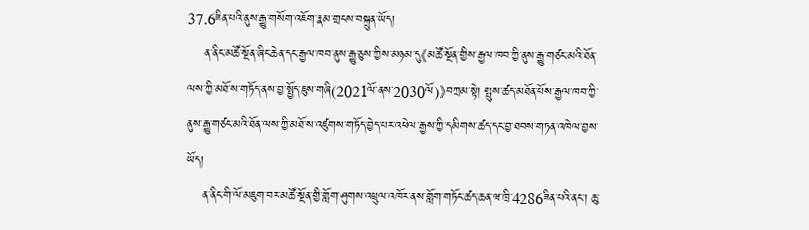37.6ཟིན་པའི་ནུས་རྒྱུ་གསོག་འཇོག་རྣམ་གྲངས་བསྐྲུན་ཡོད།
    ན་ནིང་མཚོ་སྔོན་ཞིང་ཆེན་དང་རྒྱལ་ཁབ་ནུས་རྒྱུ་ཅུས་ཀྱིས་མཉམ་དུ《མཚོ་སྔོན་གྱིས་རྒྱལ་ཁབ་ཀྱི་ནུས་རྒྱུ་གཙང་མའི་ཐོན་ལས་ཀྱི་མཐོ་ས་གཏོད་ནས་བྱ་སྤྱོད་ཇུས་གཞི(2021ལོ་ནས་2030ལོ)》བཀྲམ་སྟེ། སྤུས་ཚད་མཐོན་པོས་རྒྱལ་ཁབ་ཀྱི་ནུས་རྒྱུ་གཙང་མའི་ཐོན་ལས་ཀྱི་མཐོ་ས་འཛུགས་གཏོད་བྱེད་པར་འཕེལ་རྒྱས་ཀྱི་དམིགས་ཚད་དང་བྱ་ཐབས་གཏན་འཁེལ་བྱས་ཡོད།
    ན་ནིང་གི་ལོ་མཇུག་བར་མཚོ་སྔོན་གྱི་གློག་ཤུགས་འཕྲུལ་འཁོར་ནས་གློག་གཏོང་ཚད་ཆན་ཝ་ཁྲི་4286ཟིན་པའི་ནང་། ཆུ་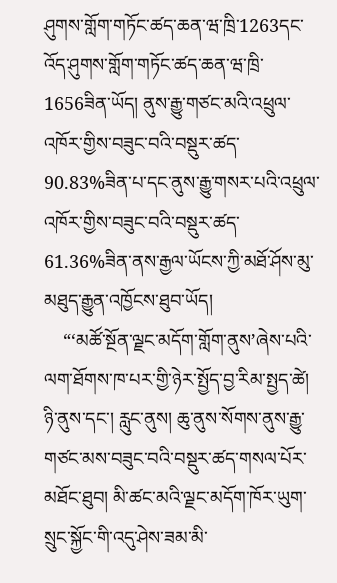ཤུགས་གློག་གཏོང་ཚད་ཆན་ཝ་ཁྲི་1263དང་འོད་ཤུགས་གློག་གཏོང་ཚད་ཆན་ཝ་ཁྲི་1656ཟིན་ཡོད། ནུས་རྒྱུ་གཙང་མའི་འཕྲུལ་འཁོར་གྱིས་བཟུང་བའི་བསྡུར་ཚད་90.83%ཟིན་པ་དང་ནུས་རྒྱུ་གསར་པའི་འཕྲུལ་འཁོར་གྱིས་བཟུང་བའི་བསྡུར་ཚད་61.36%ཟིན་ནས་རྒྱལ་ཡོངས་ཀྱི་མཐོ་ཤོས་མུ་མཐུད་རྒྱུན་འཁྱོངས་ཐུབ་ཡོད།
    “‘མཚོ་སྔོན་ལྗང་མདོག་གློག་ནུས’ཞེས་པའི་ལག་ཐོགས་ཁ་པར་གྱི་ཉེར་སྤྱོད་བྱ་རིམ་སྤྱད་ཚེ། ཉི་ནུས་དང་། རླུང་ནུས། ཆུ་ནུས་སོགས་ནུས་རྒྱུ་གཙང་མས་བཟུང་བའི་བསྡུར་ཚད་གསལ་པོར་མཐོང་ཐུབ། མི་ཚང་མའི་ལྗང་མདོག་ཁོར་ཡུག་སྲུང་སྐྱོང་གི་འདུ་ཤེས་ཟམ་མི་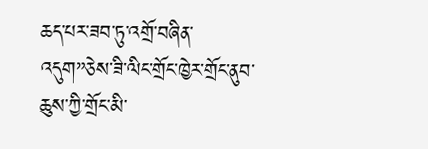ཆད་པར་ཟབ་ཏུ་འགྲོ་བཞིན་འདུག”ཅེས་ཟི་ལིང་གྲོང་ཁྱེར་གྲོང་ནུབ་ཆུས་ཀྱི་གྲོང་མི་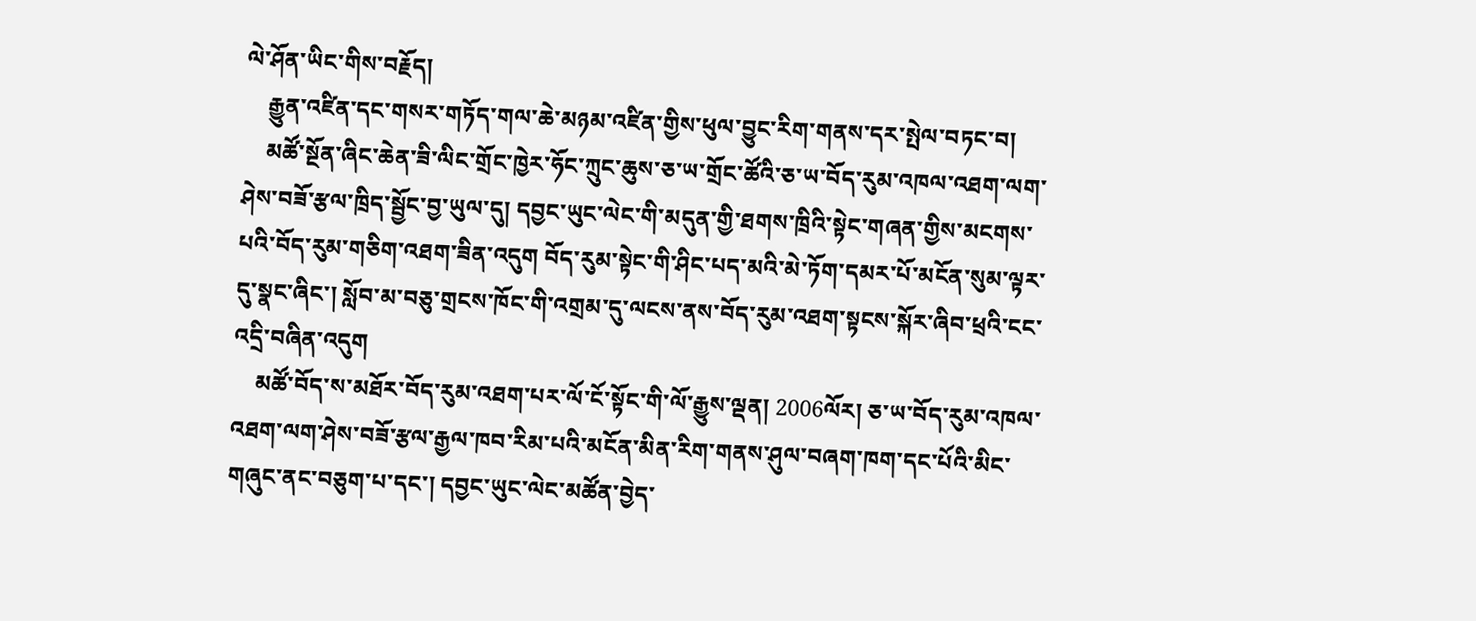ལེ་ཤོན་ཡིང་གིས་བརྗོད།
    རྒྱུན་འཛིན་དང་གསར་གཏོད་གལ་ཆེ་མཉམ་འཛིན་གྱིས་ཕུལ་བྱུང་རིག་གནས་དར་སྤེལ་བཏང་བ།
    མཚོ་སྔོན་ཞིང་ཆེན་ཟི་ལིང་གྲོང་ཁྱེར་ཧོང་ཀྲུང་ཆུས་ཅ་ཡ་གྲོང་ཚོའི་ཅ་ཡ་བོད་རུམ་འཁལ་འཐག་ལག་ཤེས་བཟོ་རྩལ་ཁྲིད་སྦྱོང་བྱ་ཡུལ་དུ། དབྱང་ཡུང་ལེང་གི་མདུན་གྱི་ཐགས་ཁྲིའི་སྟེང་གཞན་གྱིས་མངགས་པའི་བོད་རུམ་གཅིག་འཐག་ཟིན་འདུག བོད་རུམ་སྟེང་གི་ཤིང་པད་མའི་མེ་ཏོག་དམར་པོ་མངོན་སུམ་ལྟར་དུ་སྣང་ཞིང་། སློབ་མ་བཅུ་གྲངས་ཁོང་གི་འགྲམ་དུ་ལངས་ནས་བོད་རུམ་འཐག་སྟངས་སྐོར་ཞིབ་ཕྲའི་ངང་འདྲི་བཞིན་འདུག
    མཚོ་བོད་ས་མཐོར་བོད་རུམ་འཐག་པར་ལོ་ངོ་སྟོང་གི་ལོ་རྒྱུས་ལྡན། 2006ལོར། ཅ་ཡ་བོད་རུམ་འཁལ་འཐག་ལག་ཤེས་བཟོ་རྩལ་རྒྱལ་ཁབ་རིམ་པའི་མངོན་མིན་རིག་གནས་ཤུལ་བཞག་ཁག་དང་པོའི་མིང་གཞུང་ནང་བཅུག་པ་དང་། དབྱང་ཡུང་ལེང་མཚོན་བྱེད་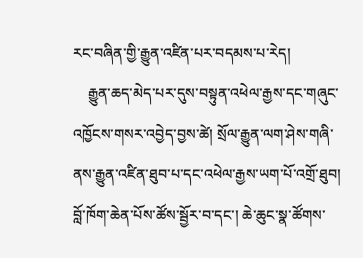རང་བཞིན་གྱི་རྒྱུན་འཛིན་པར་བདམས་པ་རེད།
    རྒྱུན་ཆད་མེད་པར་དུས་བསྟུན་འཕེལ་རྒྱས་དང་གཞུང་འཁྱོངས་གསར་འབྱེད་བྱས་ཚེ། སྲོལ་རྒྱུན་ལག་ཤེས་གཞི་ནས་རྒྱུན་འཛིན་ཐུབ་པ་དང་འཕེལ་རྒྱས་ཡག་པོ་འགྲོ་ཐུབ། བློ་ཁོག་ཆེན་པོས་ཚོས་སྦྱོར་བ་དང་། ཆེ་ཆུང་སྣ་ཚོགས་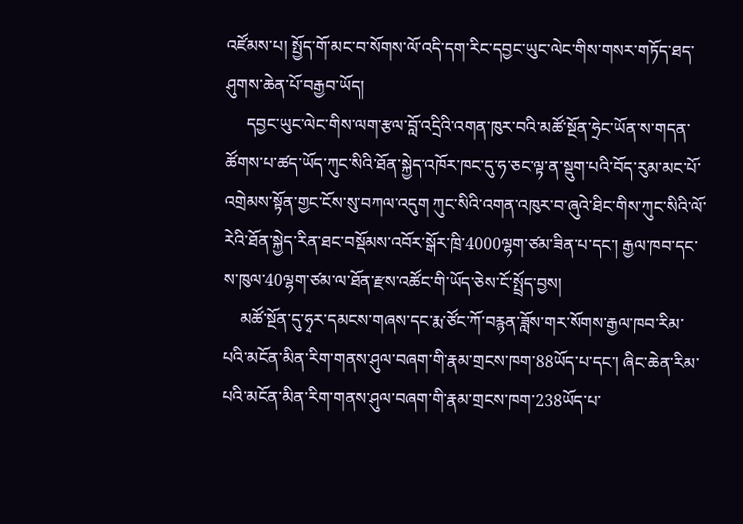འཛོམས་པ། སྤྱོད་གོ་མང་བ་སོགས་ལོ་འདི་དག་རིང་དབྱང་ཡུང་ལེང་གིས་གསར་གཏོད་ཐད་ཤུགས་ཆེན་པོ་བརྒྱབ་ཡོད།
     དབྱང་ཡུང་ལེང་གིས་ལག་རྩལ་བློ་འདྲིའི་འགན་ཁུར་བའི་མཚོ་སྔོན་ཧྲེང་ཡོན་ས་གདན་ཚོགས་པ་ཚད་ཡོད་ཀུང་སིའི་ཐོན་སྐྱེད་འཁོར་ཁང་དུ་ཧ་ཅང་ལྟ་ན་སྡུག་པའི་བོད་རུམ་མང་པོ་འགྲེམས་སྟོན་གྱང་ངོས་སུ་བཀལ་འདུག ཀུང་སིའི་འགན་འཁུར་བ་ཞུའེ་ཐིང་གིས་ཀུང་སིའི་ལོ་རེའི་ཐོན་སྐྱེད་རིན་ཐང་བསྡོམས་འབོར་སྒོར་ཁྲི་4000ལྷག་ཙམ་ཟིན་པ་དང་། རྒྱལ་ཁབ་དང་ས་ཁུལ་40ལྷག་ཙམ་ལ་ཐོན་རྫས་འཚོང་གི་ཡོད་ཅེས་ངོ་སྤྲོད་བྱས།
    མཚོ་སྔོན་དུ་ཧྭར་དམངས་གཞས་དང་རྨ་ཙོང་ཀོ་བརྙན་ཟློས་གར་སོགས་རྒྱལ་ཁབ་རིམ་པའི་མངོན་མིན་རིག་གནས་ཤུལ་བཞག་གི་རྣམ་གྲངས་ཁག་88ཡོད་པ་དང་། ཞིང་ཆེན་རིམ་པའི་མངོན་མིན་རིག་གནས་ཤུལ་བཞག་གི་རྣམ་གྲངས་ཁག་238ཡོད་པ་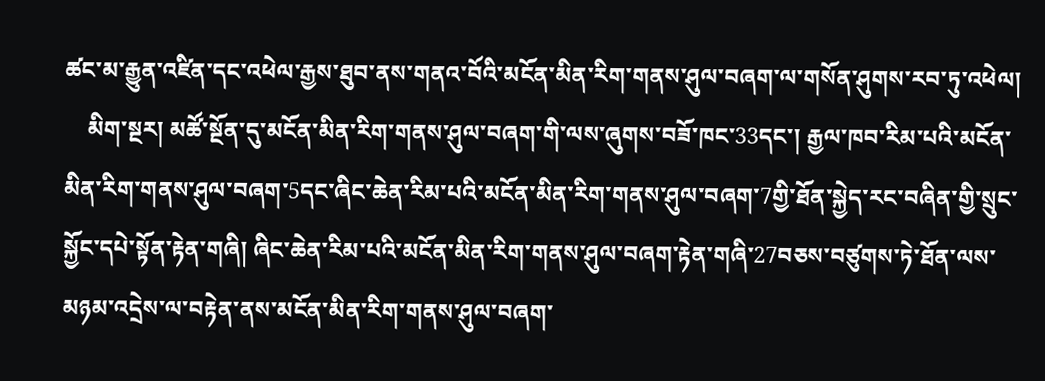ཚང་མ་རྒྱུན་འཛིན་དང་འཕེལ་རྒྱས་ཐུབ་ནས་གནའ་བོའི་མངོན་མིན་རིག་གནས་ཤུལ་བཞག་ལ་གསོན་ཤུགས་རབ་ཏུ་འཕེལ།
    མིག་སྔར། མཚོ་སྔོན་དུ་མངོན་མིན་རིག་གནས་ཤུལ་བཞག་གི་ལས་ཞུགས་བཟོ་ཁང་33དང་། རྒྱལ་ཁབ་རིམ་པའི་མངོན་མིན་རིག་གནས་ཤུལ་བཞག་5དང་ཞིང་ཆེན་རིམ་པའི་མངོན་མིན་རིག་གནས་ཤུལ་བཞག་7གྱི་ཐོན་སྐྱེད་རང་བཞིན་གྱི་སྲུང་སྐྱོང་དཔེ་སྟོན་རྟེན་གཞི། ཞིང་ཆེན་རིམ་པའི་མངོན་མིན་རིག་གནས་ཤུལ་བཞག་རྟེན་གཞི་27བཅས་བཙུགས་ཏེ་ཐོན་ལས་མཉམ་འདྲེས་ལ་བརྟེན་ནས་མངོན་མིན་རིག་གནས་ཤུལ་བཞག་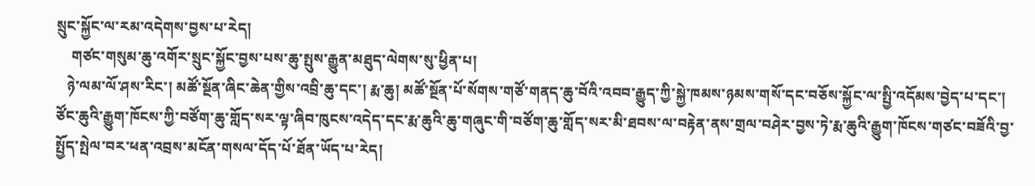སྲུང་སྐྱོང་ལ་རམ་འདེགས་བྱས་པ་རེད།
    གཙང་གསུམ་ཆུ་འགོར་སྲུང་སྐྱོང་བྱས་པས་ཆུ་སྤུས་རྒྱུན་མཐུད་ལེགས་སུ་ཕྱིན་པ།
   ཉེ་ལམ་ལོ་ཤས་རིང་། མཚོ་སྔོན་ཞིང་ཆེན་གྱིས་འབྲི་ཆུ་དང་། རྨ་ཆུ། མཚོ་སྔོན་པོ་སོགས་གཙོ་གནད་ཆུ་བོའི་འབབ་རྒྱུད་ཀྱི་སྐྱེ་ཁམས་ཉམས་གསོ་དང་བཅོས་སྐྱོང་ལ་སྤྱི་འདོམས་བྱེད་པ་དང་། ཙོང་ཆུའི་རྒྱུག་ཁོངས་ཀྱི་བཙོག་ཆུ་གློད་སར་ལྟ་ཞིབ་ཁུངས་འདེད་དང་རྨ་ཆུའི་ཆུ་གཞུང་གི་བཙོག་ཆུ་གློད་སར་མི་ཐབས་ལ་བརྟེན་ནས་གྲལ་བཤེར་བྱས་ཏེ་རྨ་ཆུའི་རྒྱུག་ཁོངས་གཙང་བཟོའི་བྱ་སྤྱོད་སྤེལ་བར་ཕན་འབྲས་མངོན་གསལ་དོད་པོ་ཐོན་ཡོད་པ་རེད།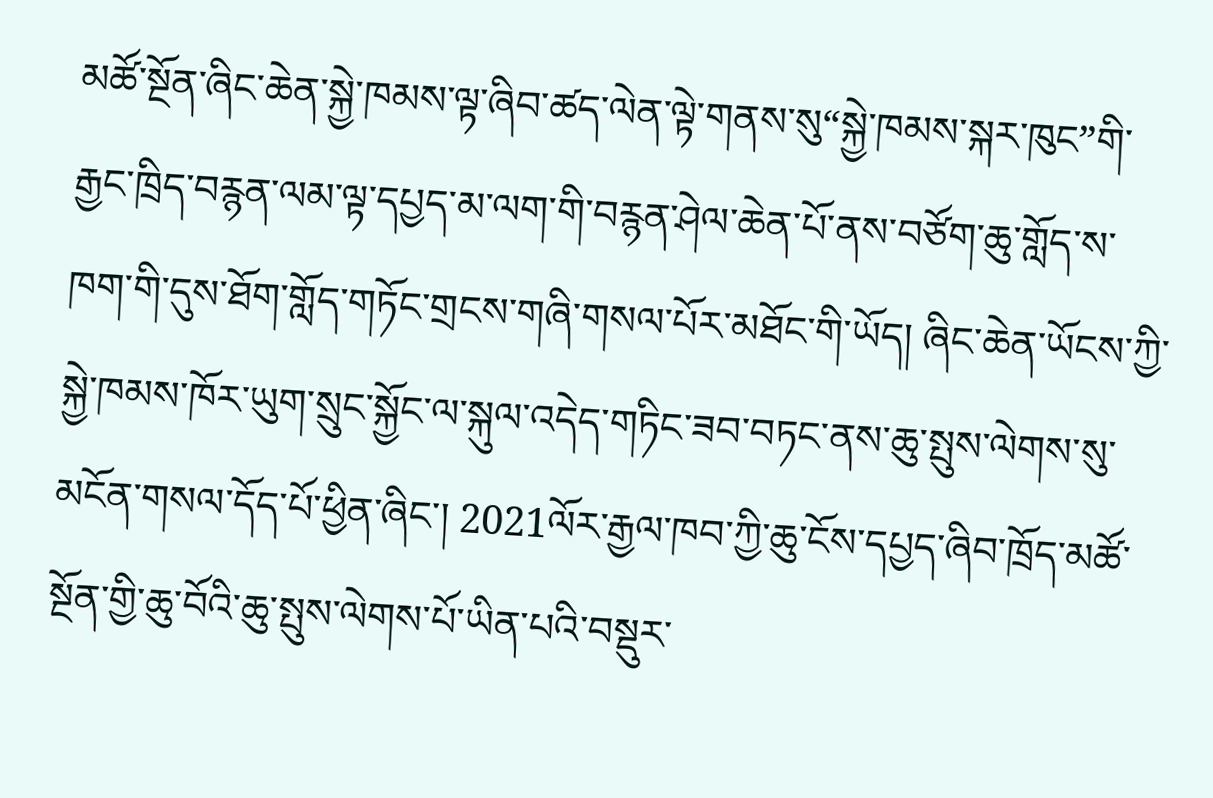མཚོ་སྔོན་ཞིང་ཆེན་སྐྱེ་ཁམས་ལྟ་ཞིབ་ཚད་ལེན་ལྟེ་གནས་སུ“སྐྱེ་ཁམས་སྐར་ཁུང”གི་རྒྱང་ཁྲིད་བརྙན་ལམ་ལྟ་དཔྱད་མ་ལག་གི་བརྙན་ཤེལ་ཆེན་པོ་ནས་བཙོག་ཆུ་གློད་ས་ཁག་གི་དུས་ཐོག་གློད་གཏོང་གྲངས་གཞི་གསལ་པོར་མཐོང་གི་ཡོད། ཞིང་ཆེན་ཡོངས་ཀྱི་སྐྱེ་ཁམས་ཁོར་ཡུག་སྲུང་སྐྱོང་ལ་སྐུལ་འདེད་གཏིང་ཟབ་བཏང་ནས་ཆུ་སྤུས་ལེགས་སུ་མངོན་གསལ་དོད་པོ་ཕྱིན་ཞིང་། 2021ལོར་རྒྱལ་ཁབ་ཀྱི་ཆུ་ངོས་དཔྱད་ཞིབ་ཁྲོད་མཚོ་སྔོན་གྱི་ཆུ་བོའི་ཆུ་སྤུས་ལེགས་པོ་ཡིན་པའི་བསྡུར་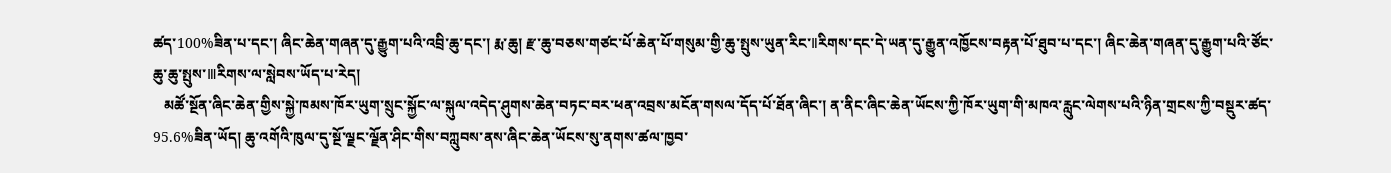ཚད་100%ཟིན་པ་དང་། ཞིང་ཆེན་གཞན་དུ་རྒྱུག་པའི་འབྲི་ཆུ་དང་། རྨ་ཆུ། རྫ་ཆུ་བཅས་གཙང་པོ་ཆེན་པོ་གསུམ་གྱི་ཆུ་སྤུས་ཡུན་རིང་Ⅱརིགས་དང་དེ་ཡན་དུ་རྒྱུན་འཁྱོངས་བརྟན་པོ་ཐུབ་པ་དང་། ཞིང་ཆེན་གཞན་དུ་རྒྱུག་པའི་ཙོང་ཆུ་ཆུ་སྤུས་Ⅲརིགས་ལ་སླེབས་ཡོད་པ་རེད།
   མཚོ་སྔོན་ཞིང་ཆེན་གྱིས་སྐྱེ་ཁམས་ཁོར་ཡུག་སྲུང་སྐྱོང་ལ་སྐུལ་འདེད་ཤུགས་ཆེན་བཏང་བར་ཕན་འབྲས་མངོན་གསལ་དོད་པོ་ཐོན་ཞིང་། ན་ནིང་ཞིང་ཆེན་ཡོངས་ཀྱི་ཁོར་ཡུག་གི་མཁའ་རླུང་ལེགས་པའི་ཉིན་གྲངས་ཀྱི་བསྡུར་ཚད་95.6%ཟིན་ཡོད། ཆུ་འགོའི་ཁུལ་དུ་སྔོ་ལྗང་ལྗོན་ཤིང་གིས་བཀླུབས་ནས་ཞིང་ཆེན་ཡོངས་སུ་ནགས་ཚལ་ཁྱབ་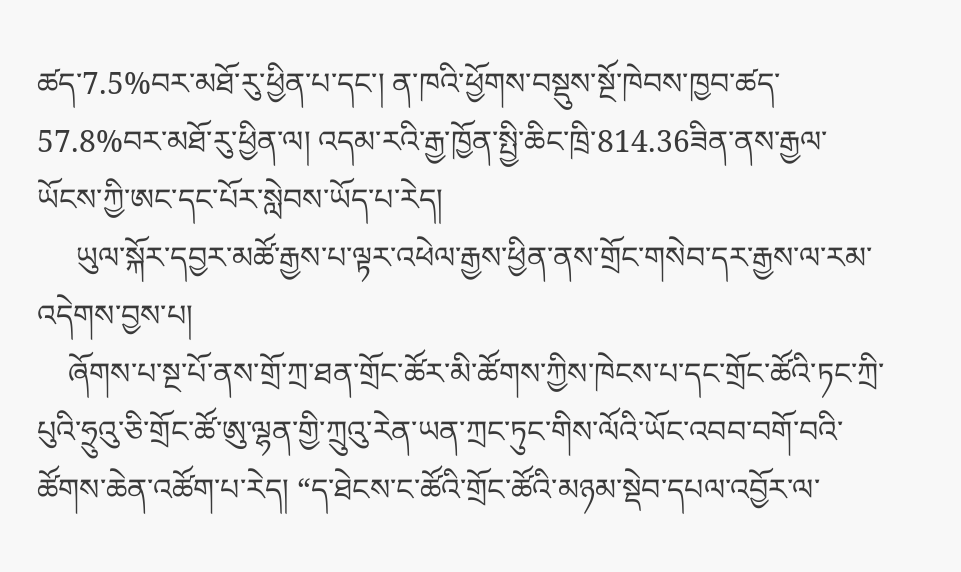ཚད་7.5%བར་མཐོ་རུ་ཕྱིན་པ་དང་། ན་ཁའི་ཕྱོགས་བསྡུས་སྔོ་ཁེབས་ཁྱབ་ཚད་57.8%བར་མཐོ་རུ་ཕྱིན་ལ། འདམ་རའི་རྒྱ་ཁྱོན་སྤྱི་ཆིང་ཁྲི་814.36ཟིན་ནས་རྒྱལ་ཡོངས་ཀྱི་ཨང་དང་པོར་སླེབས་ཡོད་པ་རེད།
     ཡུལ་སྐོར་དབྱར་མཚོ་རྒྱས་པ་ལྟར་འཕེལ་རྒྱས་ཕྱིན་ནས་གྲོང་གསེབ་དར་རྒྱས་ལ་རམ་འདེགས་བྱས་པ།
    ཞོགས་པ་སྔ་པོ་ནས་གྲོ་ཀྲ་ཐན་གྲོང་ཚོར་མི་ཚོགས་ཀྱིས་ཁེངས་པ་དང་གྲོང་ཚོའི་ཏང་ཀྲི་པུའི་ཧྲུའུ་ཅི་གྲོང་ཚོ་ཨུ་ལྷན་གྱི་ཀྲུའུ་རེན་ཡན་ཀྲང་ཏུང་གིས་ལོའི་ཡོང་འབབ་བགོ་བའི་ཚོགས་ཆེན་འཚོག་པ་རེད། “ད་ཐེངས་ང་ཚོའི་གྲོང་ཚོའི་མཉམ་སྡེབ་དཔལ་འབྱོར་ལ་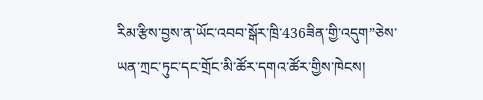རིམ་རྩིས་བྱས་ན་ཡོང་འབབ་སྒོར་ཁྲི་436ཟིན་གྱི་འདུག”ཅེས་ཡན་ཀྲང་ཏུང་དང་གྲོང་མི་ཚོར་དགའ་ཚོར་གྱིས་ཁེངས།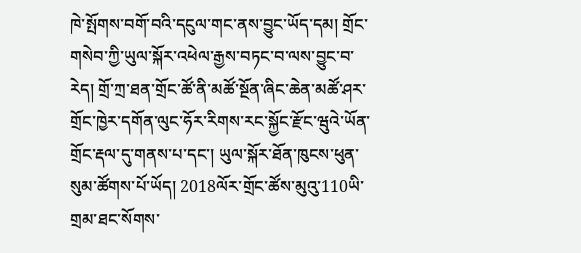ཁེ་སྤོགས་བགོ་བའི་དངུལ་གང་ནས་བྱུང་ཡོད་དམ། གྲོང་གསེབ་ཀྱི་ཡུལ་སྐོར་འཕེལ་རྒྱས་བཏང་བ་ལས་བྱུང་བ་རེད། གྲོ་ཀྲ་ཐན་གྲོང་ཚོ་ནི་མཚོ་སྔོན་ཞིང་ཆེན་མཚོ་ཤར་གྲོང་ཁྱེར་དགོན་ལུང་ཧོར་རིགས་རང་སྐྱོང་རྫོང་ཝུའེ་ཡོན་གྲོང་རྡལ་དུ་གནས་པ་དང་། ཡུལ་སྐོར་ཐོན་ཁུངས་ཕུན་སུམ་ཚོགས་པོ་ཡོད། 2018ལོར་གྲོང་ཚོས་མུའུ་110ཡི་གྲམ་ཐང་སོགས་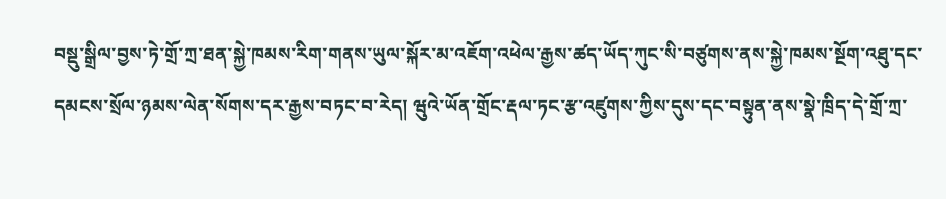བསྡུ་སྒྲིལ་བྱས་ཏེ་གྲོ་ཀྲ་ཐན་སྐྱེ་ཁམས་རིག་གནས་ཡུལ་སྐོར་མ་འཇོག་འཕེལ་རྒྱས་ཚད་ཡོད་ཀུང་སི་བཙུགས་ནས་སྐྱེ་ཁམས་སྔོག་འཐུ་དང་དམངས་སྲོལ་ཉམས་ལེན་སོགས་དར་རྒྱས་བཏང་བ་རེད། ཝུའེ་ཡོན་གྲོང་རྡལ་ཏང་རྩ་འཛུགས་ཀྱིས་དུས་དང་བསྟུན་ནས་སྣེ་ཁྲིད་དེ་གྲོ་ཀྲ་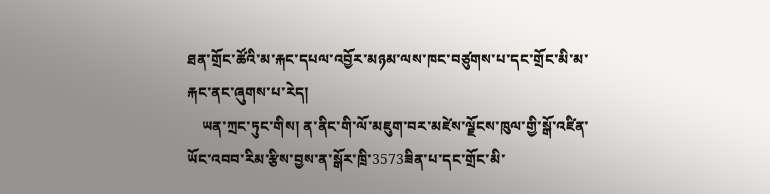ཐན་གྲོང་ཚོའི་མ་རྐང་དཔལ་འབྱོར་མཉམ་ལས་ཁང་བཙུགས་པ་དང་གྲོང་མི་མ་རྐང་ནང་ཞུགས་པ་རེད།
    ཡན་ཀྲང་ཏུང་གིས། ན་ནིང་གི་ལོ་མཇུག་བར་མཛེས་ལྗོངས་ཁུལ་གྱི་སྒོ་འཛིན་ཡོང་འབབ་རིམ་རྩིས་བྱས་ན་སྒོར་ཁྲི་3573ཟིན་པ་དང་གྲོང་མི་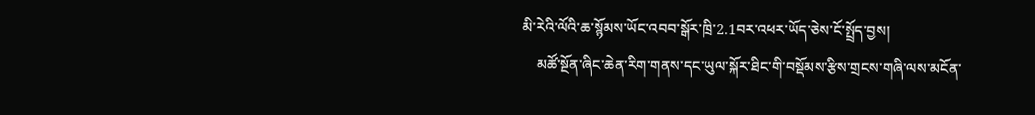མི་རེའི་ལོའི་ཆ་སྙོམས་ཡོང་འབབ་སྒོར་ཁྲི་2.1བར་འཕར་ཡོད་ཅེས་ངོ་སྤྲོད་བྱས།
    མཚོ་སྔོན་ཞིང་ཆེན་རིག་གནས་དང་ཡུལ་སྐོར་ཐིང་གི་བསྡོམས་རྩིས་གྲངས་གཞི་ལས་མངོན་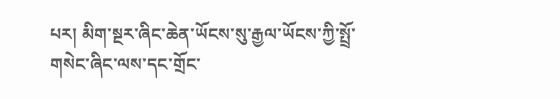པར། མིག་སྔར་ཞིང་ཆེན་ཡོངས་སུ་རྒྱལ་ཡོངས་ཀྱི་སྤྲོ་གསེང་ཞིང་ལས་དང་གྲོང་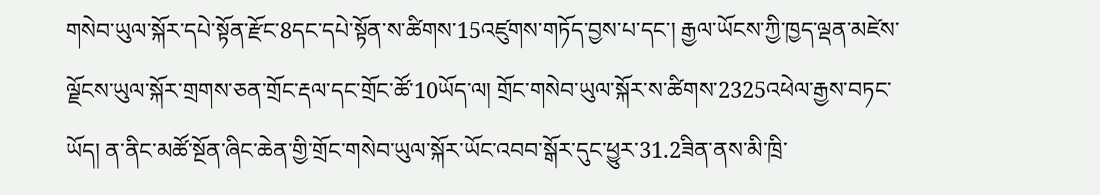གསེབ་ཡུལ་སྐོར་དཔེ་སྟོན་རྫོང་8དང་དཔེ་སྟོན་ས་ཚིགས་15འཛུགས་གཏོད་བྱས་པ་དང་། རྒྱལ་ཡོངས་ཀྱི་ཁྱད་ལྡན་མཛེས་ལྗོངས་ཡུལ་སྐོར་གྲགས་ཅན་གྲོང་རྡལ་དང་གྲོང་ཚོ་10ཡོད་ལ། གྲོང་གསེབ་ཡུལ་སྐོར་ས་ཚིགས་2325འཕེལ་རྒྱས་བཏང་ཡོད། ན་ནིང་མཚོ་སྔོན་ཞིང་ཆེན་གྱི་གྲོང་གསེབ་ཡུལ་སྐོར་ཡོང་འབབ་སྒོར་དུང་ཕྱུར་31.2ཟིན་ནས་མི་ཁྲི་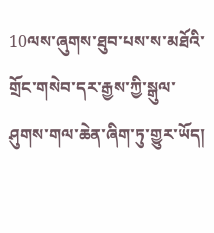10ལས་ཞུགས་ཐུབ་པས་ས་མཐོའི་གྲོང་གསེབ་དར་རྒྱས་ཀྱི་སྒུལ་ཤུགས་གལ་ཆེན་ཞིག་ཏུ་གྱུར་ཡོད།